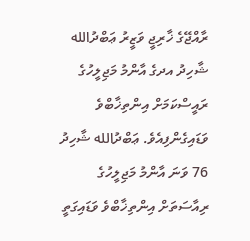ރާއްޖޭގެ ޚާރިޖީ ވަޒީރު ޢަބްދުالله ޝާހިދު އދގެ އާންމު މަޖިލީހުގެ ރައީސްކަމަށް އިންތިޚާބްވެ ވަޑައިގެންފިއެވެ. ޢަބްދުالله ޝާހިދު 76 ވަނަ އާންމު މަޖިލީހުގެ ރިއާސަތަށް އިންތިޚާބްވެ ވަޑައިގަތީ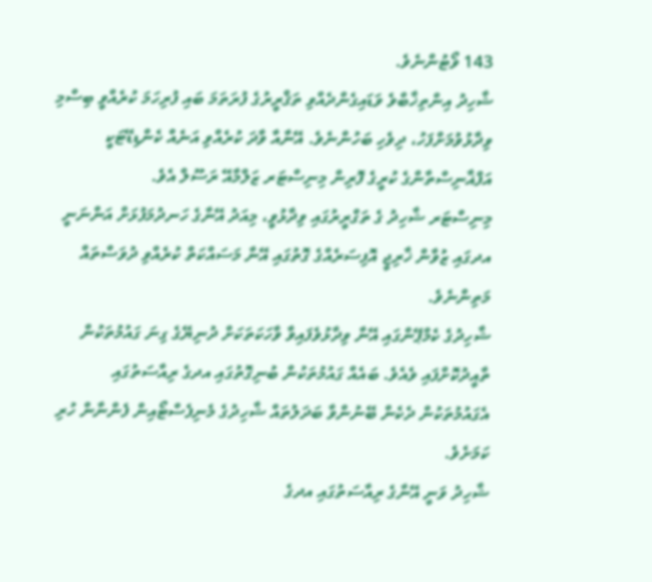143 ވޯޓުންނެވެ.
ޝާހިދު އިންތިޚާބްވެ ވަޑައިގެންދެއްވި ތަޤްރީރުގެ ފުރަތަމަ ބައި ފުރިހަމަ ކުރެއްވީ ބިސްމި ވިދާޅުވުމަށްފަހު، ދިވެހި ބަހުންނެވެ. އޭނާއާ ވާދަ ކުރެއްވި އަނެއް ކެންޑިޑޭޓަކީ އަފްޣާނިސްތާންގެ ކުރީގެ ފޮރިން މިނިސްޓަރ ޒަލްމާއޭ ރަސޫލް އެވެ.
މިނިސްޓަރ ޝާހިދު ގެ ތަގްރީރުގައި ވިދާޅުވީ، މިއަދު އޭނާގެ ހަނދުމަފުޅަށް އަންނަނީ އދގައި ޒުވާން ޚާރިޖީ އޮފިސަރެއްގެ ގޮތުގައި އޭނާ މަސައްކަތް ކުރެއްވި ދުވަސްތައް މަތިންނެވެ.
ޝާހިދުގެ ކެމްޕޭންގައި އޭނާ ވިދާޅުވެފައިވާ ވާހަކަތަކަށް ދުނިޔޭގެ ގިނަ ގައުމުތަކުން ތާއީދުކޮށްފައި ވެއެވެ. ބައެއް ގައުމުތަކުން ބުނިގޮތުގައި އދގެ ރިއާސަތުގައި އެގައުމުތަކުން ދެކެން ބޭނުންވާ ބަދަލުތައް ޝާހިދުގެ މެނިފެސްޓޯއިން ފެންނާން ހުރި ކަމަށެވެ.
ޝާހިދު ވަނީ އޭނާގެ ރިއާސަތުގައި އދގެ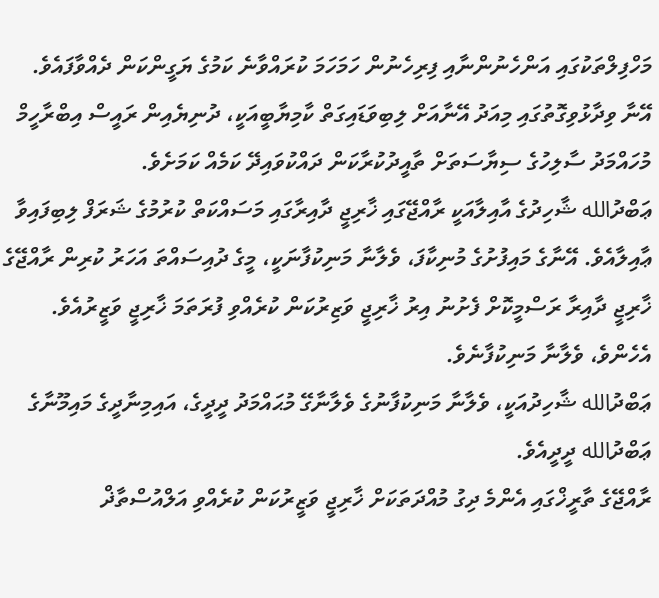މަހްފިލްތަކުގައި އަންހެނުންނާއި ފިރިހެނުން ހަމަހަމަ ކުރައްވާނެ ކަމުގެ ޔަގީންކަން ދެއްވާފައެވެ.
އޭނާ ވިދާޅުވިގޮތުގައި މިއަދު އޭނާއަށް ލިބިވަޑައިގަތް ކާމިޔާބީއަކީ، ދުނިޔެއިން ރައީސް އިބްރާހީމް މުހައްމަދު ސާލިހުގެ ސިޔާސަތަށް ތާއީދުކުރާކަން ދައްކުވައިދޭ ކަމެއް ކަމަށެވެ.
ޢަބްދުالله ޝާހިދުގެ އާއިލާއަކީ ރާއްޖޭގައި ޚާރިޖީ ދާއިރާގައި މަސައްކަތް ކުރުމުގެ ޝަރަފް ލިބިފައިވާ ޢާއިލާއެވެ. އޭނާގެ މައިފުށުގެ މުނިކާފަ، ވެލާނާ މަނިކުފާނަކީ، މީގެ ދުއިސައްތަ އަހަރު ކުރިން ރާއްޖޭގެ ޚާރިޖީ ދާއިރާ ރަސްމީކޮށް ފެށުނު އިރު ޚާރިޖީ ވަޒިރުކަން ކުރެއްވި ފުރަތަމަ ޚާރިޖީ ވަޒީރުއެވެ. އެހެންވެ، ވެލާނާ މަނިކުފާނެވެ.
ޢަބްދުالله ޝާހިދުއަކީ، ވެލާނާ މަނިކުފާނުގެ ވެލާނާގޭ މުޙައްމަދު ދީދީގެ، އައިމިނާދީގެ މައިމޫނާގެ ޢަބްދުالله ދީދީއެވެ.
ރާއްޖޭގެ ތާރީޚްގައި އެންމެ ދިގު މުއްދަތަކަށް ޚާރިޖީ ވަޒީރުކަން ކުރެއްވި އަލްއުސްތާޛް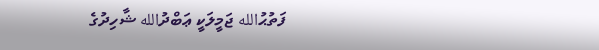ފަތުޙުالله ޖަމީލަކީ ޢަބްދުالله ޝާހިދުގެ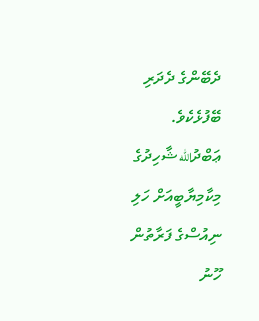ދެބޭންގެ ދެދަރި ބޭފުޅެކެވެ.
ޢަބްދުالله ޝާހިދުގެ މިކާމިޔާބީއަށް ހަލި ނިއުސްގެ ފަރާތުން ހޫނު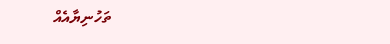ތަހުނިޔާއެއް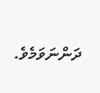ދަންނަވަމެވެ.